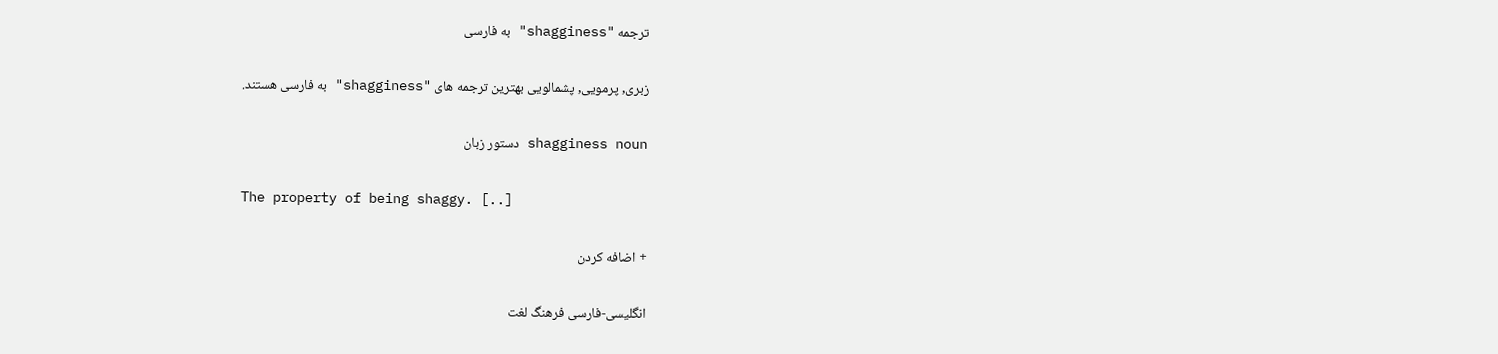ترجمه "shagginess" به فارسی

زبری, پرمویی, پشمالویی بهترین ترجمه های "shagginess" به فارسی هستند.

shagginess noun دستور زبان

The property of being shaggy. [..]

+ اضافه کردن

انگلیسی-فارسی فرهنگ لغت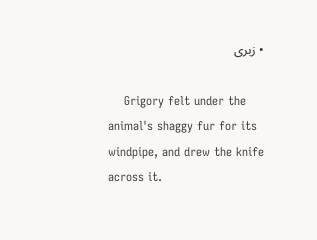• زبری

    Grigory felt under the animal's shaggy fur for its windpipe, and drew the knife across it.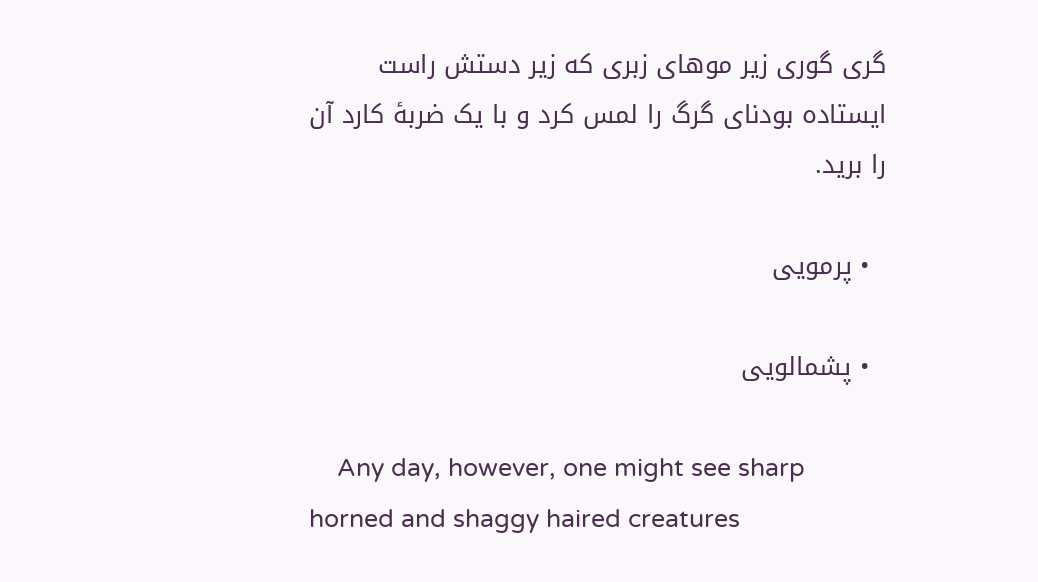گری گوری زیر موهای زبری که زیر دستش راست ایستاده بودنای گرگ را لمس کرد و با یک ضربهٔ کارد آن را برید.

  • پرمویی

  • پشمالویی

    Any day, however, one might see sharp horned and shaggy haired creatures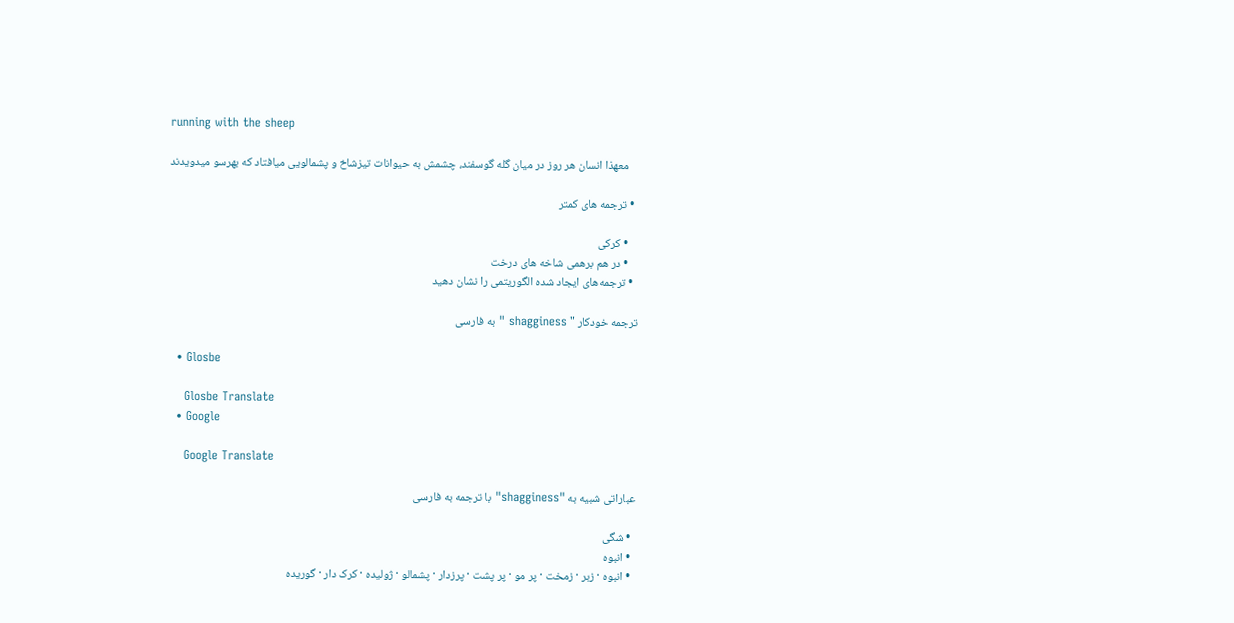running with the sheep

    معهذا انسان هر روز در میان گله گوسفند، چشمش به حیوانات تیزشاخ و پشمالویی میافتاد که بهرسو میدویدند

  • ترجمه های کمتر

    • کرکی
    • در هم برهمی شاخه های درخت
  • ترجمه‌های ایجاد شده الگوریتمی را نشان دهید

ترجمه خودکار " shagginess " به فارسی

  • Glosbe

    Glosbe Translate
  • Google

    Google Translate

عباراتی شبیه به "shagginess" با ترجمه به فارسی

  • شگی
  • انبوه
  • انبوه · زبر · زمخت · پر مو · پر پشت · پرزدار · پشمالو · ژولیده · کرک دار · گوریده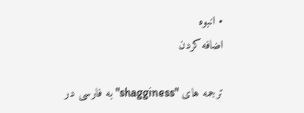• انبوه
اضافه کردن

ترجمه های "shagginess" به فارسی در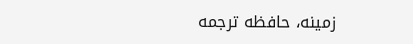زمینه، حافظه ترجمه